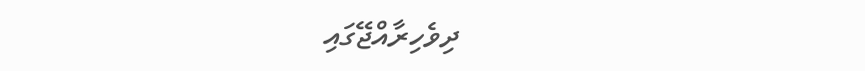ދިވެހިރާއްޖޭގައި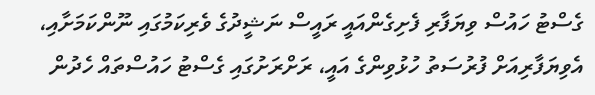ގެސްޓު ހައުސް ވިޔަފާރި ފެށިގެންއައީ ރައީސް ނަޝީދުގެ ވެރިކަމުގައި ނޫންކަމަށާއި، އެވިޔަފާރިއަށް ފުރުސަތު ހުޅުވިންގެ އައީ، ރަށްރަށުގައި ގެސްޓު ހައުސްތައް ހެދުން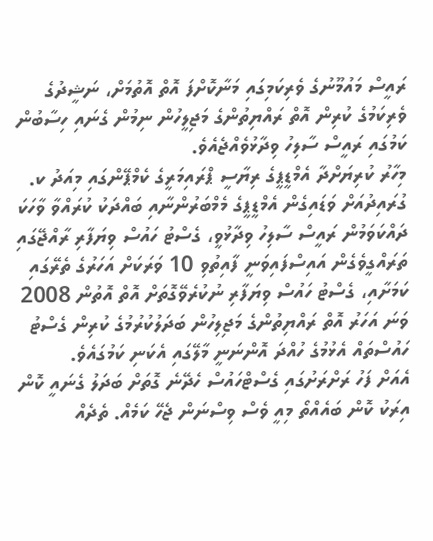ރައީސް މައުމޫނުގެ ވެރިކަމިގައި މަނާކޮށްފަ އޮތް އޮތުމަށް، ނަޝީދުގެ ވެރިކަމުގެ ކުރިން އޮތް ރައްޔިތުންގެ މަޖިލީހުން ނިމުން ގެނައި ހިސާބުން ކަމުގައި ރައީސް ސާލިހު ވިދާޅުވެއްޖެއެވެ.
މިހާރު ކުރިޔަށްދާ އެމްޑީޕީގެ ރިޔާސީ ޕްރައިމަރީގެ ކެމްޕޭންގައި މިއަދު ކ. ގުރައިދުއަށް ވަޑައިގެން އެމްޑީޕީގެ މެމްބަރުންނާއި ބައްދަކު ކުރައްވާ ވާހަކަ ދައްކަވަމުން ރައީސް ސާލިހު ވިދާޅުވީ، ގެސްޓު ހައުސް ވިޔަފާރި ރާއްޖޭގައި ތަރައްގީވެގެން އައިސްފައިވަނީ ފާއިތުވި 10 ވަރަކަށް އަހަރުގެ ތެރޭގައި ކަމަށާއި، ގެސްޓު ހައުސް ވިޔަފާރި ނުކުރެވޭގޮތަށް އޮތް އޮތުން 2008 ވަނަ އަހަރު އޮތް ރައްޔިތުންގެ މަޖިލިހުން ބަދަލުކުރުމުގެ ކުރިން ގެސްޓު ހައުސްތައް އެޅުމުގެ ހުއްދަ އޮންނަނީ މާލޭގައި އެކަނި ކަމުގައެވެ.
އެއަށް ފަހު ރަށްރަށުގައި ގެސްޓްހައުސް ހެދޭނެ ގޮތަށް ބަދަލު ގެނައީ ކޮން އިރަކު ކޮން ބައެއްތޯ މިއީ ވެސް ވިސްނަން ޖެހޭ ކަމެއް. ތެދެއް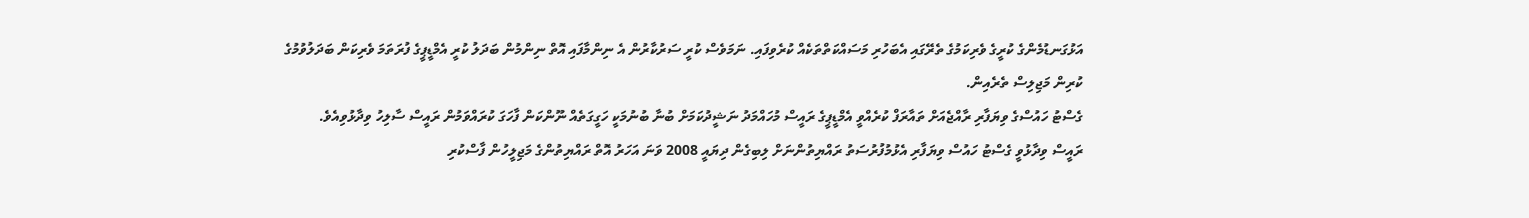އަޅުގަނޑުމެންގެ ކުރީގެ ވެރިކަމުގެ ތެރޭގައި އެބަހުރި މަސައްކަތްތަކެއް ކުރެވިފައި. ނަމަވެސް ކުރީ ސަރުކާރުން އެ ނިންމާފައި އޮތް ނިންމުން ބަދަލު ކުރީ އެމްޑީޕީގެ ފުރަތަމަ ވެރިކަން ބަދަލުވުމުގެ ކުރިން މަޖިލިސް ތެރެއިން.
ގެސްޓު ހައުސްގެ ވިޔަފާރި ރާއްޖެއަށް ތައާރަފް ކުރެއްވީ އެމްޑީޕީގެ ރައީސް މުހައްމަދު ނަޝީދުކަމަށް ބުނާ ބުނުމަކީ ހަގީގަތެއް ނޫންކަން ފާހަގަ ކުރައްވަމުން ރައީސް ސާލިހު ވިދާޅުވިއެވެ.
ރައީސް ވިދާޅުވީ ގެސްޓު ހައުސް ވިޔަފާރި އެޅުމުފުރުސަތު ރައްޔިތުންނަށް ލިބިގެން ދިޔައީ 2008 ވަނަ އަހަރު އޮތް ރައްޔިތުންގެ މަޖިލީހުން ފާސްކުރި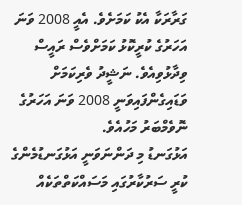ގަރާރަކާ އެކު ކަމަށެވެ. އެއީ 2008 ވަނަ އަހަރުގެ ކުރީކޮޅު ކަމަށްވެސް ރައީސް ވިދާޅުވިއެވެ. ނަޝީދު ވެރިކަމަށް ވަޑައިގެންފައިވަނީ 2008 ވަނަ އަހަރުގެ ނޮވެމްބަރު މަހުއެވެ.
އަޅުގަނޑު މި ދަންނަވަނީ އަޅުގަނޑުމެންގެ ކުރީ ސަރުކާރުގައި މަސައްކަތްތަކެއް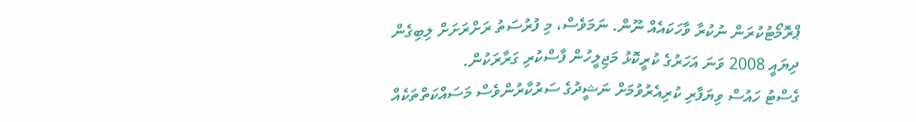ޕްރޮމޯޓުކުރަން ނުކުރާ ވާހަކައެއް ނޫން. ނަމަވެސް، މި ފުރުސަތު ރަށްރަށަށް ލިބިގެން ދިޔައީ 2008 ވަނަ އަހަރުގެ ކުރީކޮޅު މަޖިލީހުން ފާސްކުރި ގަރާރަކުން.
ގެސްޓު ހައުސް ވިޔަފާރި ކުރިއެރުވުމަށް ނަޝީދުގެ ސަރުކާރުންވެސް މަސައްކަތްތަކެއް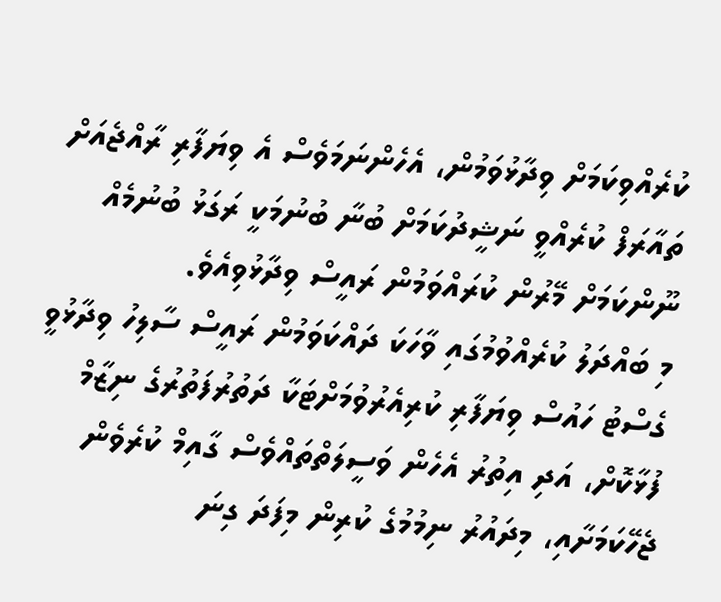ކުރެއްވިކަމަށް ވިދާޅުވަމުން، އެހެންނަމަވެސް އެ ވިޔަފާރި ރާއްޖެއަށް ތައާރަފް ކުރެއްވީ ނަޝީދުކަމަށް ބުނާ ބުނުމަކީ ރަގަޅު ބުނުމެއް ނޫންކަމަށް މޭރުން ކުރައްވަމުން ރައީސް ވިދާޅުވިއެވެ.
މި ބައްދަލު ކުރެއްވުމުގައި ވާހަކަ ދައްކަވަމުން ރައީސް ސާލިހު ވިދާޅުވީ ގެސްޓު ހައުސް ވިޔަފާރި ކުރިއެރުވުމަށްޓަކާ ދަތުރުފަތުރުގެ ނިޒާމް ފުޅާކޮށް، އަދި އިތުރު އެހެން ވަސީލަތްތައްވެސް ގާއިމް ކުރެވެން ޖެހޭކަމަށާއި، މިދައުރު ނިމުމުގެ ކުރިން މިފަދަ ގިނަ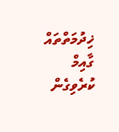ޚިދުމަތްތައް ގާއިމް ކުރެވިގެން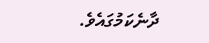ދާނެކަމުގައެވެ.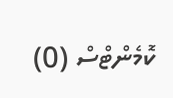ކޮމެންޓްސް (0)